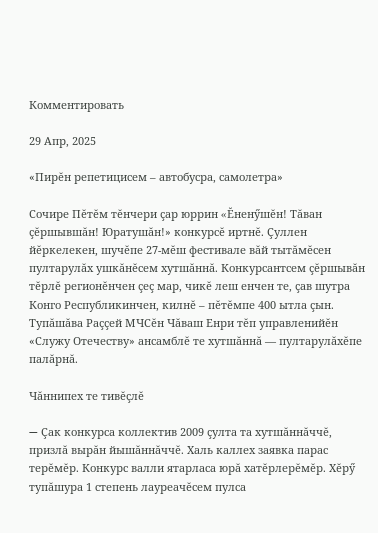Комментировать

29 Апр, 2025

«Пирĕн репетицисем – автобусра, самолетра»

Сочире Пĕтĕм тĕнчери çар юррин «Ĕненӳшĕн! Тăван çĕршывшăн! Юратушăн!» конкурсĕ иртнĕ. Çуллен йĕркелекен, шучĕпе 27-мĕш фестивале вăй тытăмĕсен пултарулăх ушкăнĕсем хутшăннă. Конкурсантсем çĕршывăн тĕрлĕ регионĕнчен çеç мар, чикĕ леш енчен те, çав шутра Конго Республикинчен, килнĕ – пĕтĕмпе 400 ытла çын. Тупăшăва Раççей МЧСĕн Чăваш Енри тĕп управленийĕн «Служу Отечеству» ансамблĕ те хутшăннă — пултарулăхĕпе палăрнă.

Чăннипех те тивĕçлĕ

— Çак конкурса коллектив 2009 çулта та хутшăннăччĕ, призлă вырăн йышăннăччĕ. Халь каллех заявка парас терĕмĕр. Конкурс валли ятарласа юрă хатĕрлерĕмĕр. Хĕрӳ тупăшура 1 степень лауреачĕсем пулса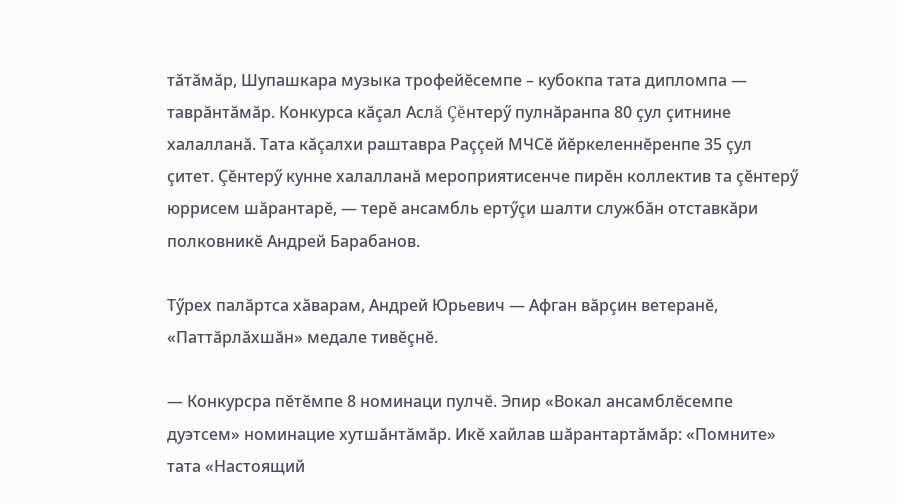тăтăмăр, Шупашкара музыка трофейĕсемпе – кубокпа тата дипломпа — таврăнтăмăр. Конкурса кăçал Аслă Çĕнтерӳ пулнăранпа 80 çул çитнине халалланă. Тата кăçалхи раштавра Раççей МЧСĕ йĕркеленнĕренпе 35 çул çитет. Çĕнтерӳ кунне халалланă мероприятисенче пирĕн коллектив та çĕнтерӳ юррисем шăрантарĕ, — терĕ ансамбль ертӳçи шалти службăн отставкăри полковникĕ Андрей Барабанов.

Тӳрех палăртса хăварам, Андрей Юрьевич — Афган вăрçин ветеранĕ, «Паттăрлăхшăн» медале тивĕçнĕ.

— Конкурсра пĕтĕмпе 8 номинаци пулчĕ. Эпир «Вокал ансамблĕсемпе дуэтсем» номинацие хутшăнтăмăр. Икĕ хайлав шăрантартăмăр: «Помните» тата «Настоящий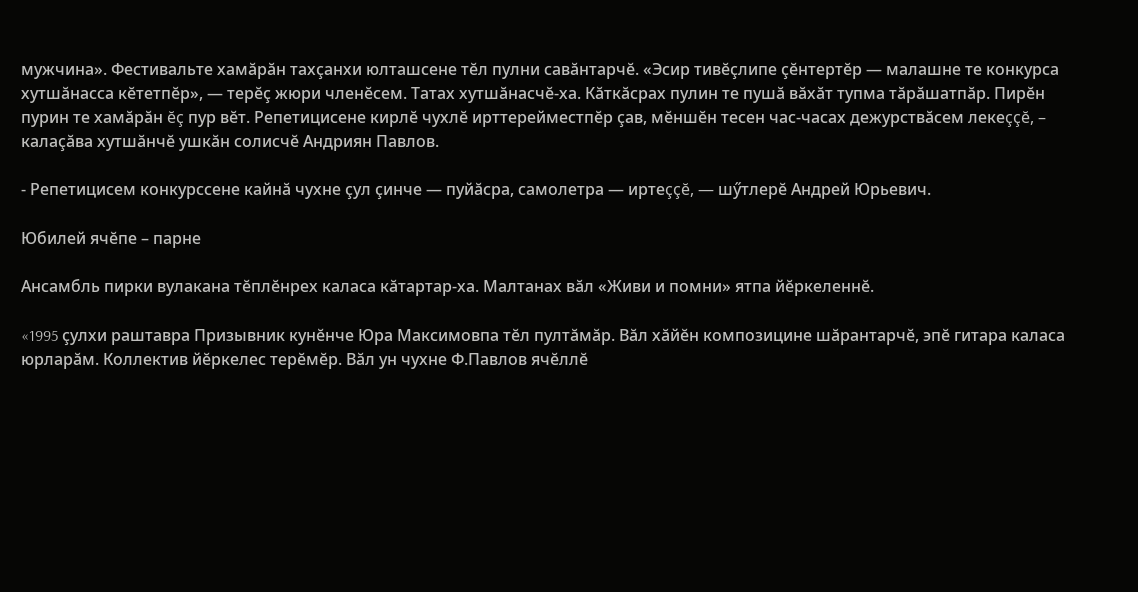мужчина». Фестивальте хамăрăн тахçанхи юлташсене тĕл пулни савăнтарчĕ. «Эсир тивĕçлипе çĕнтертĕр — малашне те конкурса хутшăнасса кĕтетпĕр», — терĕç жюри членĕсем. Татах хутшăнасчĕ-ха. Кăткăсрах пулин те пушă вăхăт тупма тăрăшатпăр. Пирĕн пурин те хамăрăн ĕç пур вĕт. Репетицисене кирлĕ чухлĕ ирттерейместпĕр çав, мĕншĕн тесен час-часах дежурствăсем лекеççĕ, – калаçăва хутшăнчĕ ушкăн солисчĕ Андриян Павлов.

- Репетицисем конкурссене кайнă чухне çул çинче — пуйăсра, самолетра — иртеççĕ, — шӳтлерĕ Андрей Юрьевич.

Юбилей ячĕпе – парне

Ансамбль пирки вулакана тĕплĕнрех каласа кăтартар-ха. Малтанах вăл «Живи и помни» ятпа йĕркеленнĕ.

«1995 çулхи раштавра Призывник кунĕнче Юра Максимовпа тĕл пултăмăр. Вăл хăйĕн композицине шăрантарчĕ, эпĕ гитара каласа юрларăм. Коллектив йĕркелес терĕмĕр. Вăл ун чухне Ф.Павлов ячĕллĕ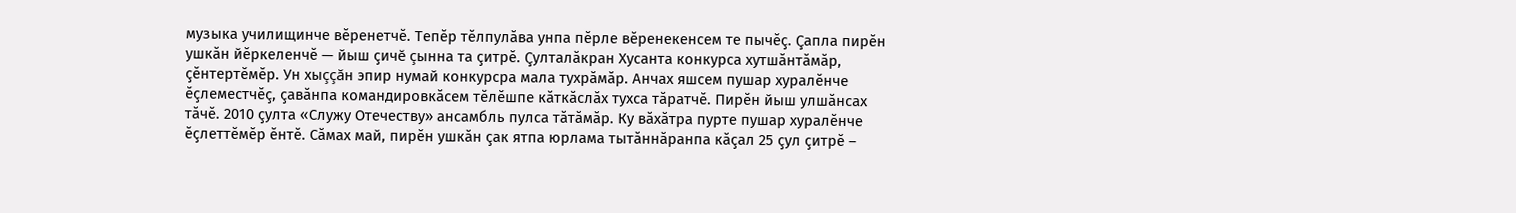музыка училищинче вĕренетчĕ. Тепĕр тĕлпулăва унпа пĕрле вĕренекенсем те пычĕç. Çапла пирĕн ушкăн йĕркеленчĕ — йыш çичĕ çынна та çитрĕ. Çулталăкран Хусанта конкурса хутшăнтăмăр, çĕнтертĕмĕр. Ун хыççăн эпир нумай конкурсра мала тухрăмăр. Анчах яшсем пушар хуралĕнче ĕçлеместчĕç, çавăнпа командировкăсем тĕлĕшпе кăткăслăх тухса тăратчĕ. Пирĕн йыш улшăнсах тăчĕ. 2010 çулта «Служу Отечеству» ансамбль пулса тăтăмăр. Ку вăхăтра пурте пушар хуралĕнче ĕçлеттĕмĕр ĕнтĕ. Сăмах май, пирĕн ушкăн çак ятпа юрлама тытăннăранпа кăçал 25 çул çитрĕ –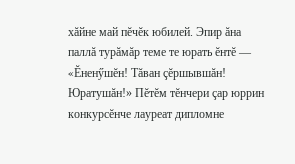хăйне май пĕчĕк юбилей. Эпир ăна паллă турăмăр теме те юрать ĕнтĕ — «Ĕненӳшĕн! Тăван çĕршывшăн! Юратушăн!» Пĕтĕм тĕнчери çар юррин конкурсĕнче лауреат дипломне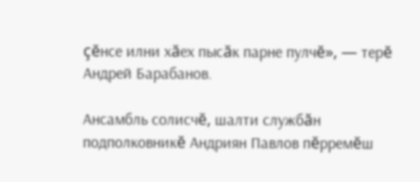çĕнсе илни хăех пысăк парне пулчĕ», — терĕ Андрей Барабанов.

Ансамбль солисчĕ, шалти службăн подполковникĕ Андриян Павлов пĕрремĕш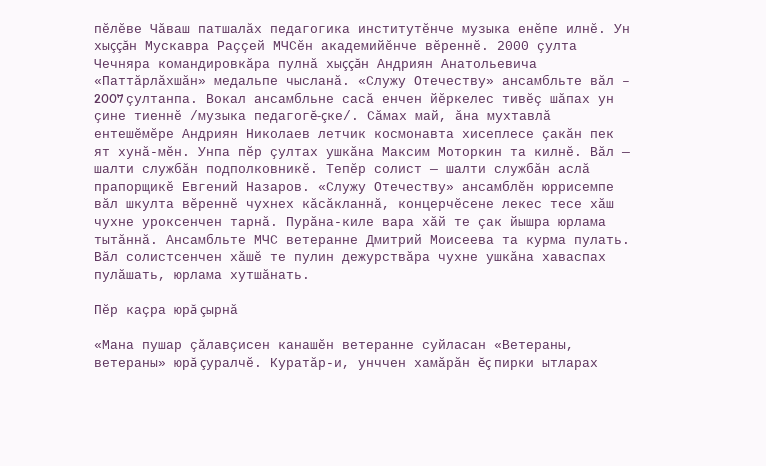пĕлĕве Чăваш патшалăх педагогика институтĕнче музыка енĕпе илнĕ. Ун хыççăн Мускавра Раççей МЧСĕн академийĕнче вĕреннĕ. 2000 çулта Чечняра командировкăра пулнă хыççăн Андриян Анатольевича «Паттăрлăхшăн» медальпе чысланă. «Служу Отечеству» ансамбльте вăл – 2007 çултанпа. Вокал ансамбльне сасă енчен йĕркелес тивĕç шăпах ун çине тиеннĕ /музыка педагогĕ-çке/. Сăмах май, ăна мухтавлă ентешĕмĕре Андриян Николаев летчик космонавта хисеплесе çакăн пек ят хунă-мĕн. Унпа пĕр çултах ушкăна Максим Моторкин та килнĕ. Вăл — шалти службăн подполковникĕ. Тепĕр солист — шалти службăн аслă прапорщикĕ Евгений Назаров. «Служу Отечеству» ансамблĕн юррисемпе вăл шкулта вĕреннĕ чухнех кăсăкланнă, концерчĕсене лекес тесе хăш чухне уроксенчен тарнă. Пурăна-киле вара хăй те çак йышра юрлама тытăннă. Ансамбльте МЧС ветеранне Дмитрий Моисеева та курма пулать. Вăл солистсенчен хăшĕ те пулин дежурствăра чухне ушкăна хаваспах пулăшать, юрлама хутшăнать.

Пĕр каçра юрă çырнă

«Мана пушар çăлавçисен канашĕн ветеранне суйласан «Ветераны, ветераны» юрă çуралчĕ. Куратăр-и, унччен хамăрăн ĕç пирки ытларах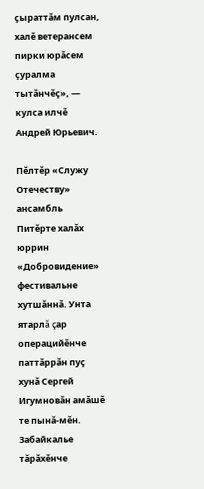çыраттăм пулсан, халĕ ветерансем пирки юрăсем çуралма тытăнчĕç», — кулса илчĕ Андрей Юрьевич.

Пĕлтĕр «Служу Отечеству» ансамбль Питĕрте халăх юррин «Добровидение» фестивальне хутшăннă. Унта ятарлă çар операцийĕнче паттăррăн пуç хунă Сергей Игумновăн амăшĕ те пынă-мĕн. Забайкалье тăрăхĕнче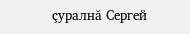çуралнă Сергей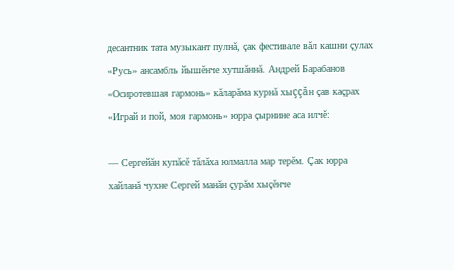десантник тата музыкант пулнă, çак фестивале вăл кашни çулах «Русь» ансамбль йышĕнче хутшăннă. Андрей Барабанов «Осиротевшая гармонь» кăларăма курнă хыççăн çав каçрах «Играй и пой, моя гармонь» юрра çырнине аса илчĕ:

— Сергейăн купăсĕ тăлăха юлмалла мар терĕм. Çак юрра хайланă чухне Сергей манăн çурăм хыçĕнче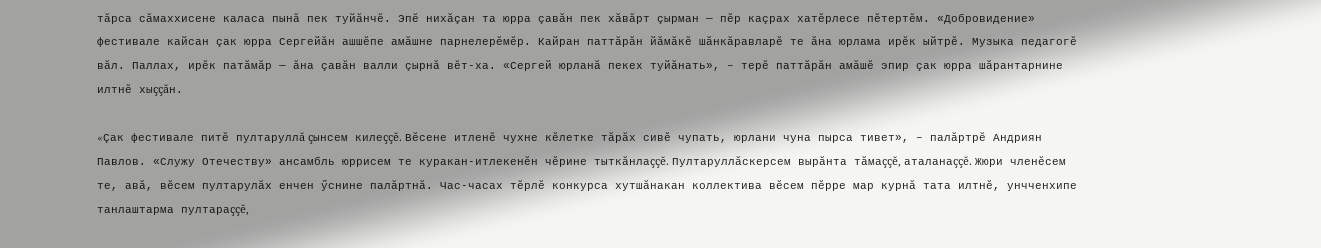тăрса сăмаххисене каласа пынă пек туйăнчĕ. Эпĕ нихăçан та юрра çавăн пек хăвăрт çырман — пĕр каçрах хатĕрлесе пĕтертĕм. «Добровидение» фестивале кайсан çак юрра Сергейăн ашшĕпе амăшне парнелерĕмĕр. Кайран паттăрăн йăмăкĕ шăнкăравларĕ те ăна юрлама ирĕк ыйтрĕ. Музыка педагогĕ вăл. Паллах, ирĕк патăмăр — ăна çавăн валли çырнă вĕт-ха. «Сергей юрланă пекех туйăнать», – терĕ паттăрăн амăшĕ эпир çак юрра шăрантарнине илтнĕ хыççăн.

«Çак фестивале питĕ пултаруллă çынсем килеççĕ. Вĕсене итленĕ чухне кĕлетке тăрăх сивĕ чупать, юрлани чуна пырса тивет», – палăртрĕ Андриян Павлов. «Служу Отечеству» ансамбль юррисем те куракан-итлекенĕн чĕрине тыткăнлаççĕ. Пултаруллăскерсем вырăнта тăмаççĕ, аталанаççĕ. Жюри членĕсем те, авă, вĕсем пултарулăх енчен ӳснине палăртнă. Час-часах тĕрлĕ конкурса хутшăнакан коллектива вĕсем пĕрре мар курнă тата илтнĕ, унчченхипе танлаштарма пултараççĕ,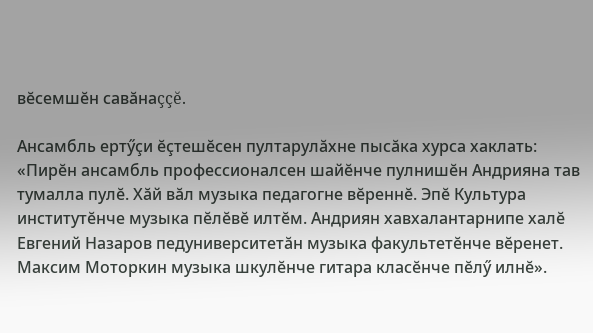вĕсемшĕн савăнаççĕ.

Ансамбль ертӳçи ĕçтешĕсен пултарулăхне пысăка хурса хаклать: «Пирĕн ансамбль профессионалсен шайĕнче пулнишĕн Андрияна тав тумалла пулĕ. Хăй вăл музыка педагогне вĕреннĕ. Эпĕ Культура институтĕнче музыка пĕлĕвĕ илтĕм. Андриян хавхалантарнипе халĕ Евгений Назаров педуниверситетăн музыка факультетĕнче вĕренет. Максим Моторкин музыка шкулĕнче гитара класĕнче пĕлӳ илнĕ».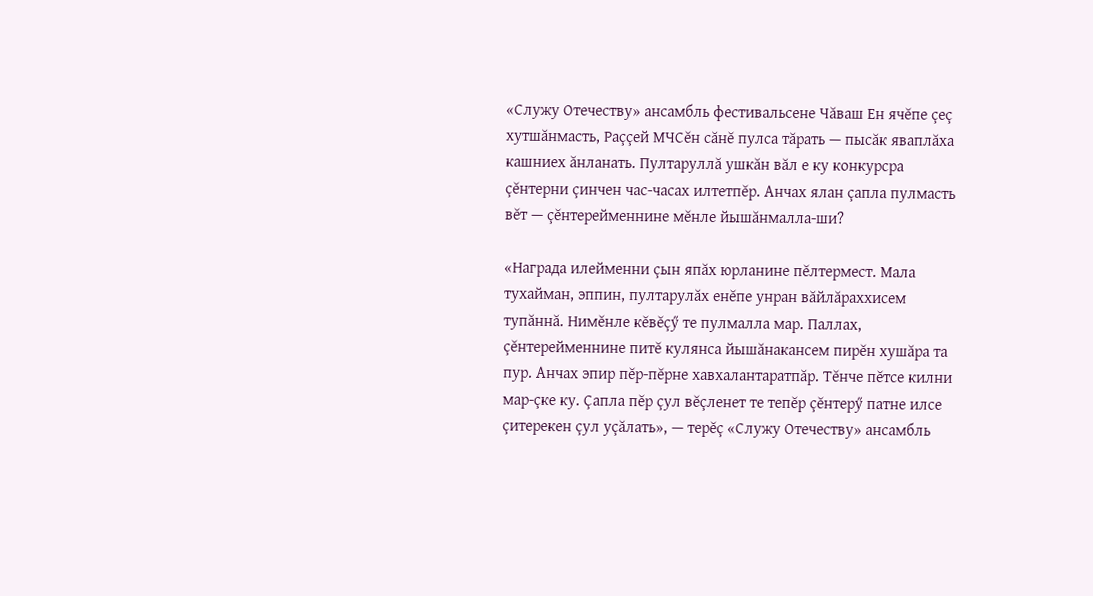«Служу Отечеству» ансамбль фестивальсене Чăваш Ен ячĕпе çеç хутшăнмасть, Раççей МЧСĕн сăнĕ пулса тăрать — пысăк яваплăха кашниех ăнланать. Пултаруллă ушкăн вăл е ку конкурсра çĕнтерни çинчен час-часах илтетпĕр. Анчах ялан çапла пулмасть вĕт — çĕнтерейменнине мĕнле йышăнмалла-ши?

«Награда илейменни çын япăх юрланине пĕлтермест. Мала тухайман, эппин, пултарулăх енĕпе унран вăйлăраххисем тупăннă. Нимĕнле кĕвĕçӳ те пулмалла мар. Паллах, çĕнтерейменнине питĕ кулянса йышăнакансем пирĕн хушăра та пур. Анчах эпир пĕр-пĕрне хавхалантаратпăр. Тĕнче пĕтсе килни мар-çке ку. Çапла пĕр çул вĕçленет те тепĕр çĕнтерӳ патне илсе çитерекен çул уçăлать», — терĕç «Служу Отечеству» ансамбль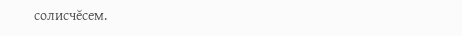солисчĕсем.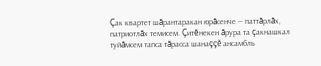Çак квартет шăрантаракан юрăсенче — паттăрлăх, патриотлăх темисем. Çитĕнекен ăрура та çакнашкал туйăмсем тапса тăрасса шанаççĕ ансамбль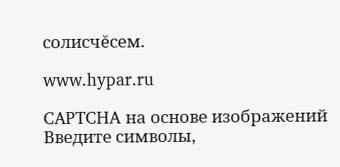солисчĕсем.

www.hypar.ru

CAPTCHA на основе изображений
Введите символы,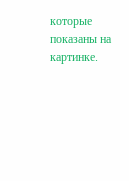которые показаны на картинке.